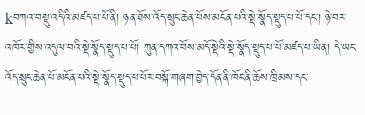kབཀའ་བསྡུ་འདིའི་མཛད་པ་པོ་ནི། ཉན་ཐོས་འོད་སྲུང་ཆེན་པོས་མངོན་པའི་སྡེ་སྣོད་སྡུད་པ་པོ་དང་། ཉེ་བར་འཁོར་གྱིས་འདུལ་བའི་སྡེ་སྣོད་སྡུད་པ་པོ། ཀུན་དཀའ་བོས་མདོ་སྡེའི་སྡེ་སྣོད་སྡུད་པ་པོ་མཛད་པ་ཡིན། དེ་ཡང་འོད་སྲུང་ཆེན་པོ་མངོན་པའི་སྡེ་སྣོད་སྡུད་པ་པོར་བསྐོ་གཞག་བྱེད་དོན་ནི་ཁོང་ནི་ཆོས་ཁྲིམས་དང་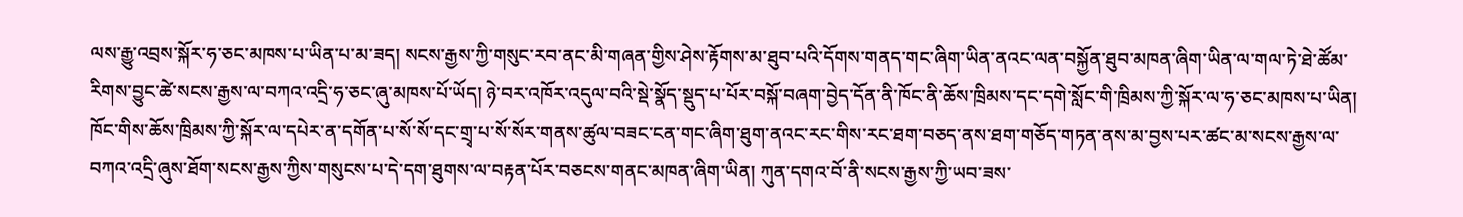ལས་རྒྱུ་འབྲས་སྐོར་ཧ་ཅང་མཁས་པ་ཡིན་པ་མ་ཟད། སངས་རྒྱས་ཀྱི་གསུང་རབ་ནང་མི་གཞན་གྱིས་ཤེས་རྟོགས་མ་ཐུབ་པའི་དོགས་གནད་གང་ཞིག་ཡིན་ནའང་ལན་བསྐྱོན་ཐུབ་མཁན་ཞིག་ཡིན་ལ་གལ་ཏེ་ཐེ་ཚོམ་རིགས་བྱུང་ཚེ་སངས་རྒྱས་ལ་བཀའ་འདྲི་ཧ་ཅང་ཞུ་མཁས་པོ་ཡོད། ཉེ་བར་འཁོར་འདུལ་བའི་སྡེ་སྣོད་སྡུད་པ་པོར་བསྐོ་བཞག་བྱེད་དོན་ནི་ཁོང་ནི་ཆོས་ཁྲིམས་དང་དགེ་སློང་གི་ཁྲིམས་ཀྱི་སྐོར་ལ་ཧ་ཅང་མཁས་པ་ཡིན། ཁོང་གིས་ཆོས་ཁྲིམས་ཀྱི་སྐོར་ལ་དཔེར་ན་དགོན་པ་སོ་སོ་དང་གྲྭ་པ་སོ་སོར་གནས་ཚུལ་བཟང་ངན་གང་ཞིག་ཐུག་ནའང་རང་གིས་རང་ཐག་བཅད་ནས་ཐག་གཅོད་གཏན་ནས་མ་བྱས་པར་ཚང་མ་སངས་རྒྱས་ལ་བཀའ་འདྲི་ཞུས་ཐོག་སངས་རྒྱས་ཀྱིས་གསུངས་པ་དེ་དག་ཐུགས་ལ་བརྟན་པོར་བཅངས་གནང་མཁན་ཞིག་ཡིན། ཀུན་དགའ་བོ་ནི་སངས་རྒྱས་ཀྱི་ཡབ་ཟས་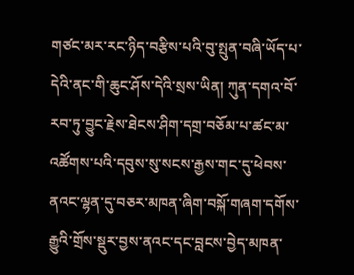གཙང་མར་རང་ཉིད་བརྩིས་པའི་བུ་སྤུན་བཞི་ཡོད་པ་དེའི་ནང་གི་ཆུང་ཤོས་དེའི་སྲས་ཡིན། ཀུན་དགའ་བོ་རབ་ཏུ་བྱུང་རྗེས་ཐེངས་ཤིག་དགྲ་བཅོམ་པ་ཚང་མ་འཚོགས་པའི་དབུས་སུ་སངས་རྒྱས་གང་དུ་ཕེབས་ནའང་ལྷན་དུ་བཅར་མཁན་ཞིག་བསྐོ་གཞག་དགོས་རྒྱུའི་གྲོས་སྡུར་བྱས་ནའང་དང་བླངས་བྱེད་མཁན་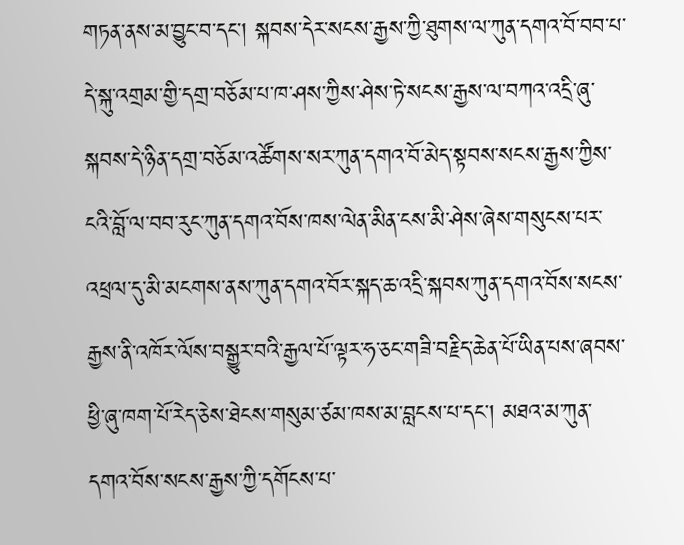གཏན་ནས་མ་བྱུང་བ་དང་། སྐབས་དེར་སངས་རྒྱས་ཀྱི་ཐུགས་ལ་ཀུན་དགའ་བོ་བབ་པ་དེ་སྐུ་འགྲམ་གྱི་དགྲ་བཅོམ་པ་ཁ་ཤས་ཀྱིས་ཤེས་ཏེ་སངས་རྒྱས་ལ་བཀའ་འདྲི་ཞུ་སྐབས་དེ་ཉིན་དགྲ་བཅོམ་འཚོགས་སར་ཀུན་དགའ་བོ་མེད་སྟབས་སངས་རྒྱས་ཀྱིས་ངའི་བློ་ལ་བབ་རུང་ཀུན་དགའ་བོས་ཁས་ལེན་མིན་ངས་མི་ཤེས་ཞེས་གསུངས་པར་འཕྲལ་དུ་མི་མངགས་ནས་ཀུན་དགའ་བོར་སྐད་ཆ་འདྲི་སྐབས་ཀུན་དགའ་བོས་སངས་རྒྱས་ནི་འཁོར་ལོས་བསྒྱུར་བའི་རྒྱལ་པོ་ལྟར་ཧ་ཅང་གཟི་བརྗིད་ཆེན་པོ་ཡིན་པས་ཞབས་ཕྱི་ཞུ་ཁག་པོ་རེད་ཅེས་ཐེངས་གསུམ་ཙམ་ཁས་མ་བླངས་པ་དང་། མཐའ་མ་ཀུན་དགའ་བོས་སངས་རྒྱས་ཀྱི་དགོངས་པ་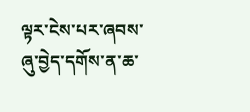ལྟར་ངེས་པར་ཞབས་ཞུ་བྱེད་དགོས་ན་ཆ་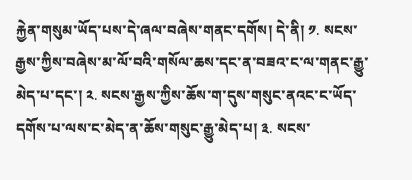རྐྱེན་གསུམ་ཡོད་པས་དེ་ཞལ་བཞེས་གནང་དགོས། དེ་ནི། ༡. སངས་རྒྱས་ཀྱིས་བཞེས་མ་ལོ་བའི་གསོལ་ཆས་དང་ན་བཟའ་ང་ལ་གནང་རྒྱུ་མེད་པ་དང་། ༢. སངས་རྒྱས་ཀྱིས་ཆོས་ག་དུས་གསུང་ནའང་ང་ཡོད་དགོས་པ་ལས་ང་མེད་ན་ཆོས་གསུང་རྒྱུ་མེད་པ། ༣. སངས་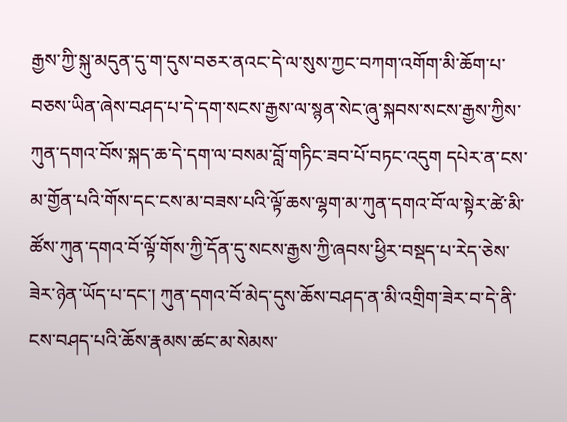རྒྱས་ཀྱི་སྐུ་མདུན་དུ་ག་དུས་བཅར་ནའང་དེ་ལ་སུས་ཀྱང་བཀག་འགོག་མི་ཆོག་པ་བཅས་ཡིན་ཞེས་བཤད་པ་དེ་དག་སངས་རྒྱས་ལ་སྙན་སེང་ཞུ་སྐབས་སངས་རྒྱས་ཀྱིས་ཀུན་དགའ་བོས་སྐད་ཆ་དེ་དག་ལ་བསམ་བློ་གཏིང་ཟབ་པོ་བཏང་འདུག དཔེར་ན་ངས་མ་གྱོན་པའི་གོས་དང་ངས་མ་བཟས་པའི་ལྟོ་ཆས་ལྷག་མ་ཀུན་དགའ་བོ་ལ་སྟེར་ཚེ་མི་ཚོས་ཀུན་དགའ་བོ་ལྟོ་གོས་ཀྱི་དོན་དུ་སངས་རྒྱས་ཀྱི་ཞབས་ཕྱིར་བསྡད་པ་རེད་ཅེས་ཟེར་ཉེན་ཡོད་པ་དང་། ཀུན་དགའ་བོ་མེད་དུས་ཆོས་བཤད་ན་མི་འགྲིག་ཟེར་བ་དེ་ནི་ངས་བཤད་པའི་ཆོས་རྣམས་ཚང་མ་སེམས་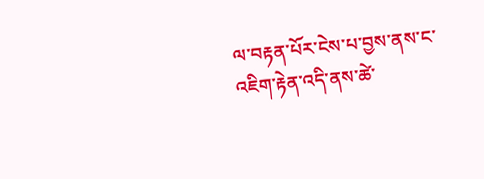ལ་བརྟན་པོར་ངེས་པ་བྱས་ནས་ང་འཇིག་རྟེན་འདི་ནས་ཚེ་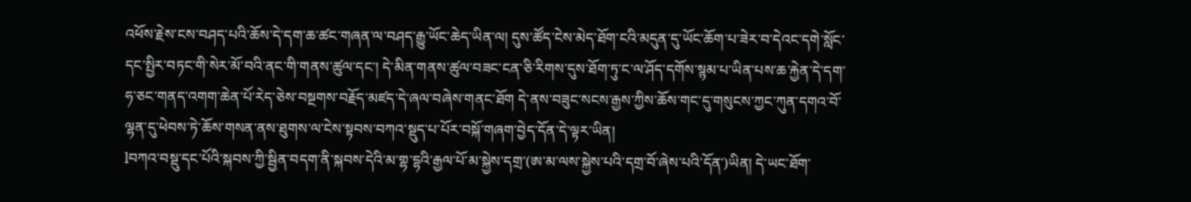འཕོས་རྗེས་ངས་བཤད་པའི་ཆོས་དེ་དག་ཆ་ཚང་གཞན་ལ་བཤད་རྒྱུ་ཡོང་ཆེད་ཡིན་ལ། དུས་ཚོད་ངེས་མེད་ཐོག་ངའི་མདུན་དུ་ཡོང་ཆོག་པ་ཟེར་བ་དེའང་དགེ་སློང་དང་སྤྱིར་བཏང་གི་སེར་མོ་བའི་ནང་གི་གནས་ཚུལ་དང་། དེ་མིན་གནས་ཚུལ་བཟང་ངན་ཅི་རིགས་དུས་ཐོག་ཏུ་ང་ལ་ཤོད་དགོས་སྙམ་པ་ཡིན་པས་ཆ་རྐྱེན་དེ་དག་ཧ་ཅང་གནད་འགག་ཆེན་པོ་རེད་ཅེས་བསྔགས་བརྗོད་མཛད་དེ་ཞལ་བཞེས་གནང་ཐོག དེ་ནས་བཟུང་སངས་རྒྱས་ཀྱིས་ཆོས་གང་དུ་གསུངས་ཀྱང་ཀུན་དགའ་བོ་ལྷན་དུ་ཕེབས་ཏེ་ཆོས་གསན་ནས་ཐུགས་ལ་ངེས་སྟབས་བཀའ་སྡུད་པ་པོར་བསྐོ་གཞག་བྱེད་དོན་དེ་ལྟར་ཡིན།
lབཀའ་བསྡུ་དང་པོའི་སྐབས་ཀྱི་སྦྱིན་བདག་ནི་སྐབས་དེའི་མ་གྷ་དྷའི་རྒྱལ་པོ་མ་སྐྱེས་དགྲ་(ཨ་མ་ལས་སྐྱེས་པའི་དགྲ་བོ་ཞེས་པའི་དོན་)ཡིན། དེ་ཡང་ཐོག་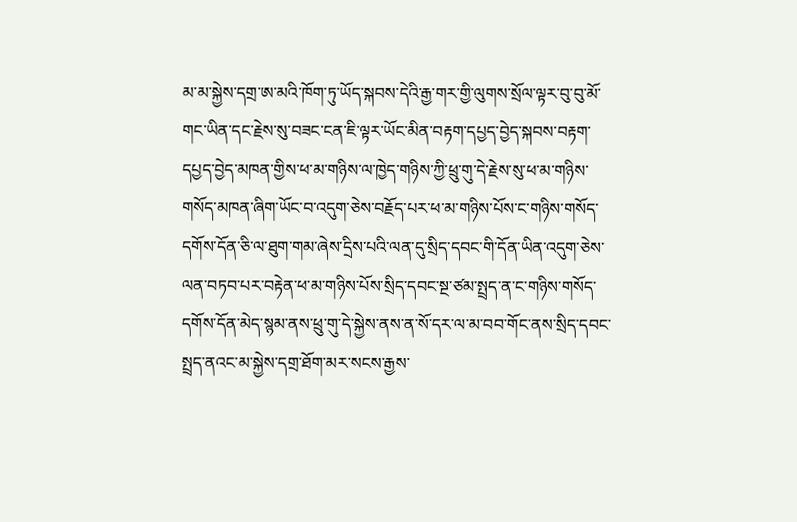མ་མ་སྐྱེས་དགྲ་ཨ་མའི་ཁོག་ཏུ་ཡོད་སྐབས་དེའི་རྒྱ་གར་གྱི་ལུགས་སྲོལ་ལྟར་བུ་བུ་མོ་གང་ཡིན་དང་རྗེས་སུ་བཟང་ངན་ཇི་ལྟར་ཡོང་མིན་བརྟག་དཔྱད་བྱེད་སྐབས་བརྟག་དཔྱད་བྱེད་མཁན་གྱིས་ཕ་མ་གཉིས་ལ་ཁྱེད་གཉིས་ཀྱི་ཕྲུ་གུ་དེ་རྗེས་སུ་ཕ་མ་གཉིས་གསོད་མཁན་ཞིག་ཡོང་བ་འདུག་ཅེས་བརྗོད་པར་ཕ་མ་གཉིས་པོས་ང་གཉིས་གསོད་དགོས་དོན་ཅི་ལ་ཐུག་གམ་ཞེས་དྲིས་པའི་ལན་དུ་སྲིད་དབང་གི་དོན་ཡིན་འདུག་ཅེས་ལན་བཏབ་པར་བརྟེན་ཕ་མ་གཉིས་པོས་སྲིད་དབང་སྔ་ཙམ་སྤྲད་ན་ང་གཉིས་གསོད་དགོས་དོན་མེད་སྙམ་ནས་ཕྲུ་གུ་དེ་སྐྱེས་ནས་ན་སོ་དར་ལ་མ་བབ་གོང་ནས་སྲིད་དབང་སྤྲད་ནའང་མ་སྐྱེས་དགྲ་ཐོག་མར་སངས་རྒྱས་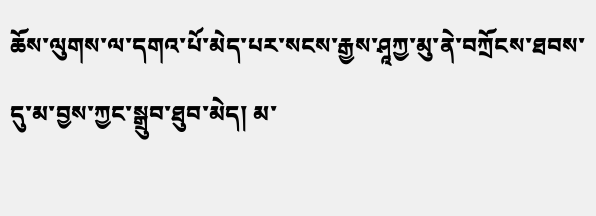ཆོས་ལུགས་ལ་དགའ་པོ་མེད་པར་སངས་རྒྱས་ཤཱཀྱ་མུ་ནེ་བཀྲོངས་ཐབས་དུ་མ་བྱས་ཀྱང་སྒྲུབ་ཐུབ་མེད། མ་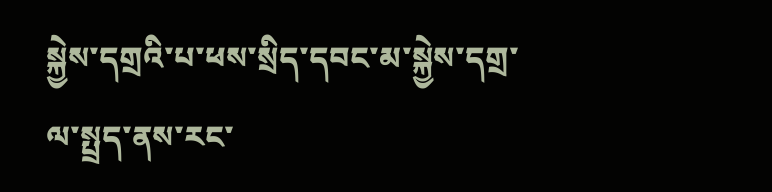སྐྱེས་དགྲའི་པ་ཕས་སྲིད་དབང་མ་སྐྱེས་དགྲ་ལ་སྤྲད་ནས་རང་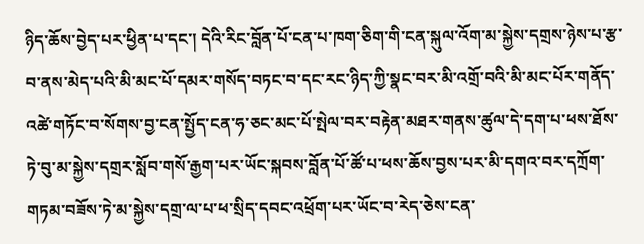ཉིད་ཆོས་བྱེད་པར་ཕྱིན་པ་དང་། དེའི་རིང་བློན་པོ་ངན་པ་ཁག་ཅིག་གི་ངན་སྐུལ་འོག་མ་སྐྱེས་དགྲས་ཉེས་པ་རྩ་བ་ནས་མེད་པའི་མི་མང་པོ་དམར་གསོད་བཏང་བ་དང་རང་ཉིད་ཀྱི་སྣང་བར་མི་འགྲོ་བའི་མི་མང་པོར་གནོད་འཚེ་གཏོང་བ་སོགས་བྱ་ངན་སྤྱོད་ངན་ཧ་ཅང་མང་པོ་སྤེལ་བར་བརྟེན་མཐར་གནས་ཚུལ་དེ་དག་པ་ཕས་ཐོས་ཏེ་བུ་མ་སྐྱེས་དགྲར་སློབ་གསོ་རྒྱག་པར་ཡོང་སྐབས་བློན་པོ་ཚོ་པ་ཕས་ཆོས་བྱས་པར་མི་དགའ་བར་དཀྲོག་གཏམ་བཟོས་ཏེ་མ་སྐྱེས་དགྲ་ལ་པ་ཕ་སྲིད་དབང་འཕྲོག་པར་ཡོང་བ་རེད་ཅེས་ངན་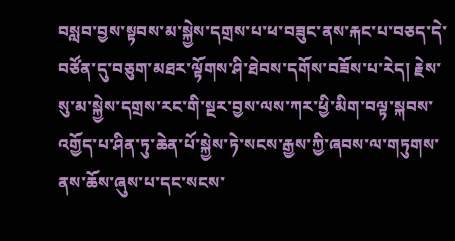བསླབ་བྱས་སྟབས་མ་སྐྱེས་དགྲས་པ་ཕ་བཟུང་ནས་རྐང་པ་བཅད་དེ་བཙོན་དུ་བཅུག་མཐར་ལྟོགས་ཤི་ཐེབས་དགོས་བཟོས་པ་རེད། རྗེས་སུ་མ་སྐྱེས་དགྲས་རང་གི་སྔར་བྱས་ལས་ཀར་ཕྱི་མིག་བལྟ་སྐབས་འགྱོད་པ་ཤིན་ཏུ་ཆེན་པོ་སྐྱེས་ཏེ་སངས་རྒྱས་ཀྱི་ཞབས་ལ་གཏུགས་ནས་ཆོས་ཞུས་པ་དང་སངས་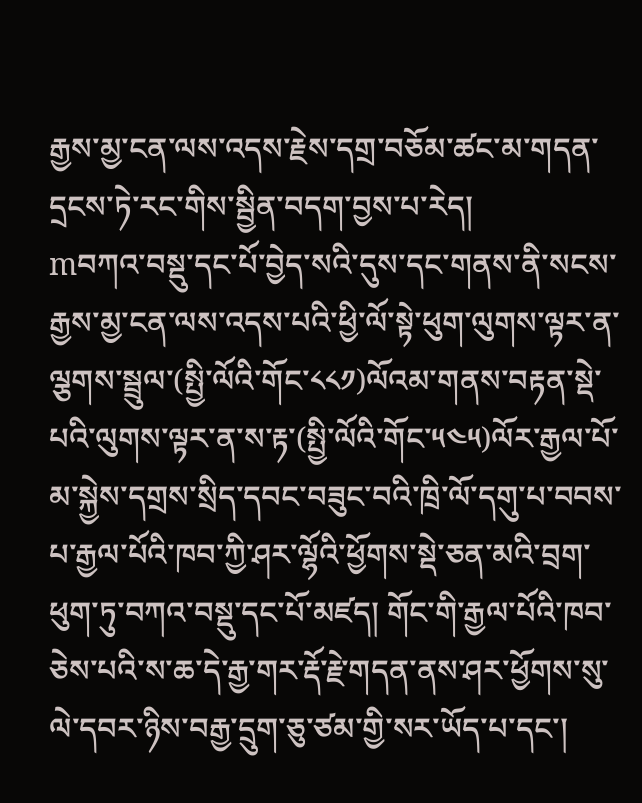རྒྱས་མྱ་ངན་ལས་འདས་རྗེས་དགྲ་བཅོམ་ཚང་མ་གདན་དྲངས་ཏེ་རང་གིས་སྦྱིན་བདག་བྱས་པ་རེད།
mབཀའ་བསྡུ་དང་པོ་བྱེད་སའི་དུས་དང་གནས་ནི་སངས་རྒྱས་མྱ་ངན་ལས་འདས་པའི་ཕྱི་ལོ་སྟེ་ཕུག་ལུགས་ལྟར་ན་ལྕགས་སྦྲུལ་(སྤྱི་ལོའི་གོང་༨༨༡)ལོའམ་གནས་བརྟན་སྡེ་པའི་ལུགས་ལྟར་ན་ས་རྟ་(སྤྱི་ལོའི་གོང་༥༤༥)ལོར་རྒྱལ་པོ་མ་སྐྱེས་དགྲས་སྲིད་དབང་བཟུང་བའི་ཁྲི་ལོ་དགུ་པ་བབས་པ་རྒྱལ་པོའི་ཁབ་ཀྱི་ཤར་ལྷོའི་ཕྱོགས་སྡེ་ཅན་མའི་བྲག་ཕུག་ཏུ་བཀའ་བསྡུ་དང་པོ་མཛད། གོང་གི་རྒྱལ་པོའི་ཁབ་ཅེས་པའི་ས་ཆ་དེ་རྒྱ་གར་རྡོ་རྗེ་གདན་ནས་ཤར་ཕྱོགས་སུ་ལེ་དབར་ཉིས་བརྒྱ་དྲུག་ཅུ་ཙམ་གྱི་སར་ཡོད་པ་དང་།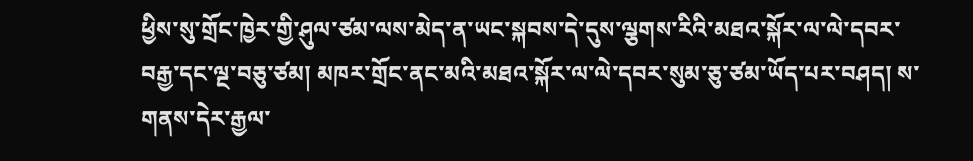ཕྱིས་སུ་གྲོང་ཁྱེར་གྱི་ཤུལ་ཙམ་ལས་མེད་ན་ཡང་སྐབས་དེ་དུས་ལྕགས་རིའི་མཐའ་སྐོར་ལ་ལེ་དབར་བརྒྱ་དང་ལྔ་བཅུ་ཙམ། མཁར་གྲོང་ནང་མའི་མཐའ་སྐོར་ལ་ལེ་དབར་སུམ་ཅུ་ཙམ་ཡོད་པར་བཤད། ས་གནས་དེར་རྒྱལ་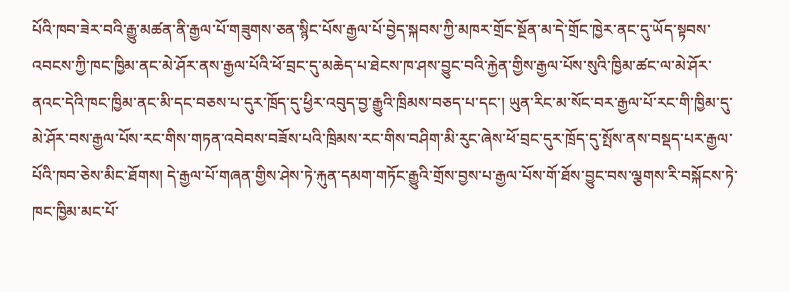པོའི་ཁབ་ཟེར་བའི་རྒྱུ་མཚན་ནི་རྒྱལ་པོ་གཟུགས་ཅན་སྙིང་པོས་རྒྱལ་པོ་བྱེད་སྐབས་ཀྱི་མཁར་གྲོང་སྔོན་མ་དེ་གྲོང་ཁྱེར་ནང་དུ་ཡོད་སྟབས་འབངས་ཀྱི་ཁང་ཁྱིམ་ནང་མེ་ཤོར་ནས་རྒྱལ་པོའི་ཕོ་བྲང་དུ་མཆེད་པ་ཐེངས་ཁ་ཤས་བྱུང་བའི་རྐྱེན་གྱིས་རྒྱལ་པོས་སུའི་ཁྱིམ་ཚང་ལ་མེ་ཤོར་ནའང་དེའི་ཁང་ཁྱིམ་ནང་མི་དང་བཅས་པ་དུར་ཁྲོད་དུ་ཕྱིར་འབུད་བྱ་རྒྱུའི་ཁྲིམས་བཅད་པ་དང་། ཡུན་རིང་མ་སོང་བར་རྒྱལ་པོ་རང་གི་ཁྱིམ་དུ་མེ་ཤོར་བས་རྒྱལ་པོས་རང་གིས་གཏན་འབེབས་བཟོས་པའི་ཁྲིམས་རང་གིས་བཤིག་མི་རུང་ཞེས་ཕོ་བྲང་དུར་ཁྲོད་དུ་སྤོས་ནས་བསྡད་པར་རྒྱལ་པོའི་ཁབ་ཅེས་མིང་ཐོགས། དེ་རྒྱལ་པོ་གཞན་གྱིས་ཤེས་ཏེ་རྐུན་དམག་གཏོང་རྒྱུའི་གྲོས་བྱས་པ་རྒྱལ་པོས་གོ་ཐོས་བྱུང་བས་ལྕགས་རི་བསྐོངས་ཏེ་ཁང་ཁྱིམ་མང་པོ་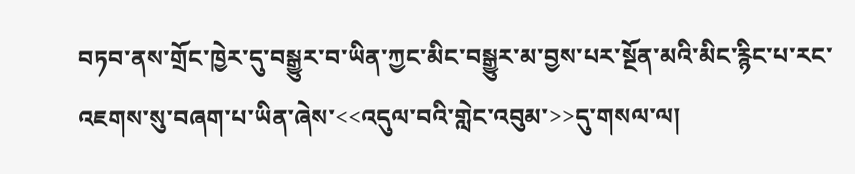བཏབ་ནས་གྲོང་ཁྱེར་དུ་བསྒྱུར་བ་ཡིན་ཀྱང་མིང་བསྒྱུར་མ་བྱས་པར་སྔོན་མའི་མིང་རྙིང་པ་རང་འཇགས་སུ་བཞག་པ་ཡིན་ཞེས་<<འདུལ་བའི་གླེང་འབུམ་>>དུ་གསལ་ལ།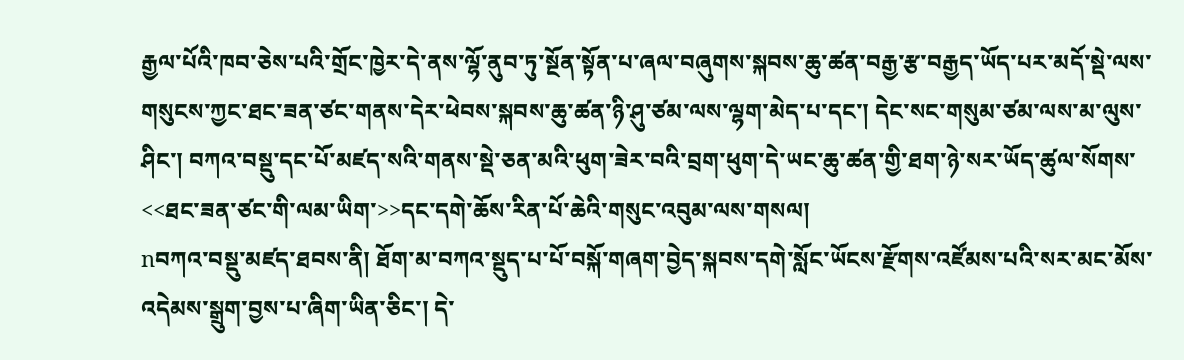རྒྱལ་པོའི་ཁབ་ཅེས་པའི་གྲོང་ཁྱེར་དེ་ནས་ལྷོ་ནུབ་ཏུ་སྔོན་སྟོན་པ་ཞལ་བཞུགས་སྐབས་ཆུ་ཚན་བརྒྱ་རྩ་བརྒྱད་ཡོད་པར་མདོ་སྡེ་ལས་གསུངས་ཀྱང་ཐང་ཟན་ཙང་གནས་དེར་ཕེབས་སྐབས་ཆུ་ཚན་ཉི་ཤུ་ཙམ་ལས་ལྷག་མེད་པ་དང་། དེང་སང་གསུམ་ཙམ་ལས་མ་ལུས་ཤིང་། བཀའ་བསྡུ་དང་པོ་མཛད་སའི་གནས་སྡེ་ཅན་མའི་ཕུག་ཟེར་བའི་བྲག་ཕུག་དེ་ཡང་ཆུ་ཚན་གྱི་ཐག་ཉེ་སར་ཡོད་ཚུལ་སོགས་<<ཐང་ཟན་ཙང་གི་ལམ་ཡིག་>>དང་དགེ་ཆོས་རིན་པོ་ཆེའི་གསུང་འབུམ་ལས་གསལ།
nབཀའ་བསྡུ་མཛད་ཐབས་ནི། ཐོག་མ་བཀའ་སྡུད་པ་པོ་བསྐོ་གཞག་བྱེད་སྐབས་དགེ་སློང་ཡོངས་རྫོགས་འཛོམས་པའི་སར་མང་མོས་འདེམས་སྒྲུག་བྱས་པ་ཞིག་ཡིན་ཅིང་། དེ་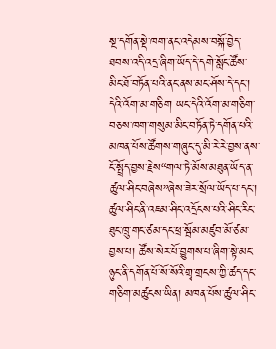སྔ་དགོན་སྡེ་ཁག་ནང་འདེམས་བསྐོ་བྱེད་ཐབས་འདི་འདྲ་ཞིག་ཡོད་དེ་དགེ་སློང་ཚོས་མིང་ཐོ་བཏོན་པའི་ནང་ནས་མང་ཤོས་དེ་དང་། དེའི་འོག་མ་གཅིག ཡང་དེའི་འོག་མ་གཅིག་བཅས་ཁག་གསུམ་མིང་བཏོན་ཏེ་དགོན་པའི་མཁན་པོས་ཚོགས་གཞུང་དུ་མི་རེ་རེ་བྱས་ནས་ངོ་སྤྲོད་བྱས་རྗེས“གལ་ཏེ་མོས་མཐུན་ཡོད་ན་ཚུལ་ཤིང་བཞེས”ཞེས་ཟེར་སྲོལ་ཡོད་པ་དང་། ཚུལ་ཤིང་ནི་འཇམ་ཤིང་འདྲོངས་པའི་ཤིང་རིང་ཐུང་ཁྲུ་གང་ཙམ་དང་ཕྲ་སྦོམ་མཛུབ་མོ་ཙམ་བྱས་པ། ཚོས་སེར་པོ་བྱུགས་པ་ཞིག་སྟེ་མང་ཉུང་ནི་དགོན་པོ་སོ་སོའི་གྲྭ་གྲངས་ཀྱི་ཚད་དང་གཅིག་མཚུངས་ཡིན། མཁན་པོས་ཚུལ་ཤིང་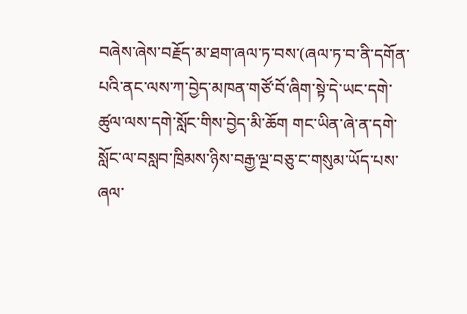བཞེས་ཞེས་བརྗོད་མ་ཐག་ཞལ་ཏ་བས་(ཞལ་ཏ་བ་ནི་དགོན་པའི་ནང་ལས་ཀ་བྱེད་མཁན་གཙོ་བོ་ཞིག་སྟེ་དེ་ཡང་དགེ་ཚུལ་ལས་དགེ་སློང་གིས་བྱེད་མི་ཆོག གང་ཡིན་ཞེ་ན་དགེ་སློང་ལ་བསླབ་ཁྲིམས་ཉིས་བརྒྱ་ལྔ་བཅུ་ང་གསུམ་ཡོད་པས་ཞལ་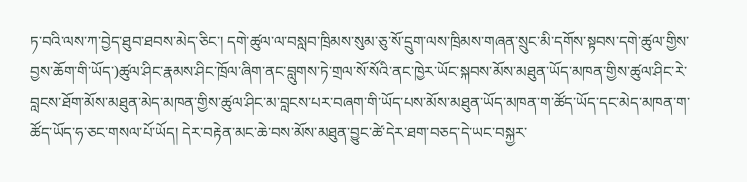ཏ་བའི་ལས་ཀ་བྱེད་ཐུབ་ཐབས་མེད་ཅིང་། དགེ་ཚུལ་ལ་བསླབ་ཁྲིམས་སུམ་ཅུ་སོ་དྲུག་ལས་ཁྲིམས་གཞན་སྲུང་མི་དགོས་སྟབས་དགེ་ཚུལ་གྱིས་བྱས་ཆོག་གི་ཡོད་)ཚུལ་ཤིང་རྣམས་ཤིང་ཁྲོལ་ཞིག་ནང་བླུགས་ཏེ་གྲལ་སོ་སོའི་ནང་ཁྱེར་ཡོང་སྐབས་མོས་མཐུན་ཡོད་མཁན་གྱིས་ཚུལ་ཤིང་རེ་བླངས་ཐོག་མོས་མཐུན་མེད་མཁན་གྱིས་ཚུལ་ཤིང་མ་བླངས་པར་བཞག་གི་ཡོད་པས་མོས་མཐུན་ཡོད་མཁན་ག་ཚོད་ཡོད་དང་མེད་མཁན་ག་ཚོད་ཡོད་ཧ་ཅང་གསལ་པོ་ཡོད། དེར་བརྟེན་མང་ཆེ་བས་མོས་མཐུན་བྱུང་ཚེ་དེར་ཐག་བཅད་དེ་ཡང་བསྐྱར་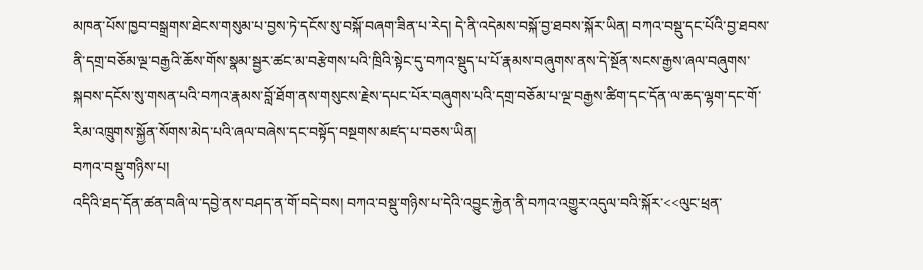མཁན་པོས་ཁྱབ་བསྒྲགས་ཐེངས་གསུམ་པ་བྱས་ཏེ་དངོས་སུ་བསྐོ་བཞག་ཟིན་པ་རེད། དེ་ནི་འདེམས་བསྐོ་བྱ་ཐབས་སྐོར་ཡིན། བཀའ་བསྡུ་དང་པོའི་བྱ་ཐབས་ནི་དགྲ་བཅོམ་ལྔ་བརྒྱའི་ཆོས་གོས་སྣམ་སྦྱར་ཚང་མ་བརྩེགས་པའི་ཁྲིའི་སྟེང་དུ་བཀའ་སྡུད་པ་པོ་རྣམས་བཞུགས་ནས་དེ་སྔོན་སངས་རྒྱས་ཞལ་བཞུགས་སྐབས་དངོས་སུ་གསན་པའི་བཀའ་རྣམས་བློ་ཐོག་ནས་གསུངས་རྗེས་དཔང་པོར་བཞུགས་པའི་དགྲ་བཅོམ་པ་ལྔ་བརྒྱས་ཚིག་དང་དོན་ལ་ཆད་ལྷག་དང་གོ་རིམ་འཁྲུགས་སྐྱོན་སོགས་མེད་པའི་ཞལ་བཞེས་དང་བསྟོད་བསྔགས་མཛད་པ་བཅས་ཡིན།
བཀའ་བསྡུ་གཉིས་པ།
འདིའི་ཐད་དོན་ཚན་བཞི་ལ་དབྱེ་ནས་བཤད་ན་གོ་བདེ་བས། བཀའ་བསྡུ་གཉིས་པ་དེའི་འབྱུང་རྐྱེན་ནི་བཀའ་འགྱུར་འདུལ་བའི་སྐོར་<<ལུང་ཕྲན་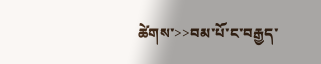ཚེགས་>>བམ་པོ་ང་བརྒྱད་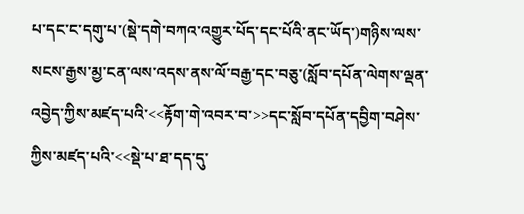པ་དང་ང་དགུ་པ་(སྡེ་དགེ་བཀའ་འགྱུར་པོད་དང་པོའི་ནང་ཡོད་)གཉིས་ལས་སངས་རྒྱས་མྱ་ངན་ལས་འདས་ནས་ལོ་བརྒྱ་དང་བཅུ་(སློབ་དཔོན་ལེགས་ལྡན་འབྱེད་ཀྱིས་མཛད་པའི་<<རྟོག་གེ་འབར་བ་>>དང་སློབ་དཔོན་དབྱིག་བཤེས་ཀྱིས་མཛད་པའི་<<སྡེ་པ་ཐ་དད་དུ་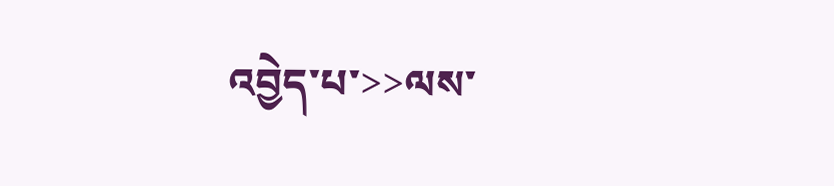འབྱེད་པ་>>ལས་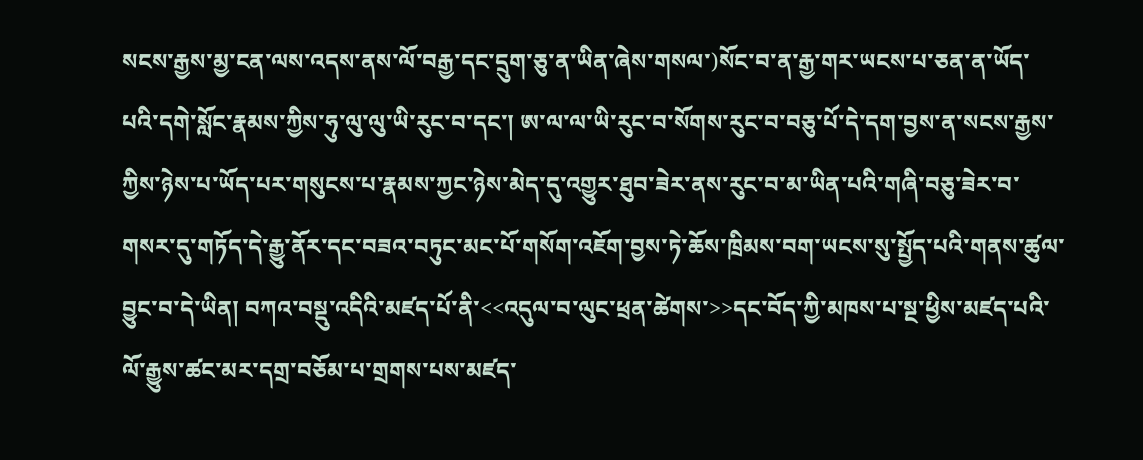སངས་རྒྱས་མྱ་ངན་ལས་འདས་ནས་ལོ་བརྒྱ་དང་དྲུག་ཅུ་ན་ཡིན་ཞེས་གསལ་)སོང་བ་ན་རྒྱ་གར་ཡངས་པ་ཅན་ན་ཡོད་པའི་དགེ་སློང་རྣམས་ཀྱིས་ཧུ་ལུ་ལུ་ཡི་རུང་བ་དང་། ཨ་ལ་ལ་ཡི་རུང་བ་སོགས་རུང་བ་བཅུ་པོ་དེ་དག་བྱས་ན་སངས་རྒྱས་ཀྱིས་ཉེས་པ་ཡོད་པར་གསུངས་པ་རྣམས་ཀྱང་ཉེས་མེད་དུ་འགྱུར་ཐུབ་ཟེར་ནས་རུང་བ་མ་ཡིན་པའི་གཞི་བཅུ་ཟེར་བ་གསར་དུ་གཏོད་དེ་རྒྱུ་ནོར་དང་བཟའ་བཏུང་མང་པོ་གསོག་འཇོག་བྱས་ཏེ་ཆོས་ཁྲིམས་བག་ཡངས་སུ་སྤྱོད་པའི་གནས་ཚུལ་བྱུང་བ་དེ་ཡིན། བཀའ་བསྡུ་འདིའི་མཛད་པོ་ནི་<<འདུལ་བ་ལུང་ཕྲན་ཚེགས་>>དང་བོད་ཀྱི་མཁས་པ་སྔ་ཕྱིས་མཛད་པའི་ལོ་རྒྱུས་ཚང་མར་དགྲ་བཅོམ་པ་གྲགས་པས་མཛད་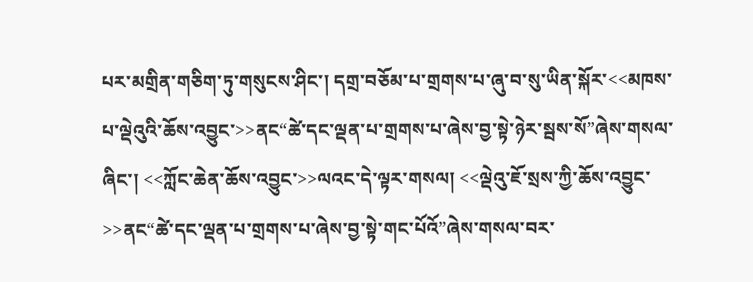པར་མགྲིན་གཅིག་ཏུ་གསུངས་ཤིང་། དགྲ་བཅོམ་པ་གྲགས་པ་ཞུ་བ་སུ་ཡིན་སྐོར་<<མཁས་པ་ལྡེའུའི་ཆོས་འབྱུང་>>ནང“ཚེ་དང་ལྡན་པ་གྲགས་པ་ཞེས་བྱ་སྟེ་ཉེར་སྦས་སོ”ཞེས་གསལ་ཞིང་། <<ཀློང་ཆེན་ཆོས་འབྱུང་>>ལའང་དེ་ལྟར་གསལ། <<ལྡེའུ་ཇོ་སྲས་ཀྱི་ཆོས་འབྱུང་>>ནང“ཚེ་དང་ལྡན་པ་གྲགས་པ་ཞེས་བྱ་སྟེ་གང་པོའོ”ཞེས་གསལ་བར་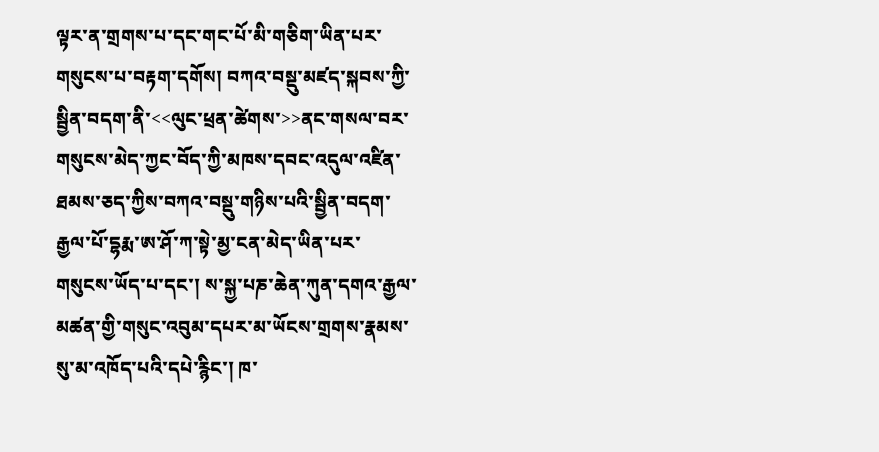ལྟར་ན་གྲགས་པ་དང་གང་པོ་མི་གཅིག་ཡིན་པར་གསུངས་པ་བརྟག་དགོས། བཀའ་བསྡུ་མཛད་སྐབས་ཀྱི་སྦྱིན་བདག་ནི་<<ལུང་ཕྲན་ཚེགས་>>ནང་གསལ་བར་གསུངས་མེད་ཀྱང་བོད་ཀྱི་མཁས་དབང་འདུལ་འཛིན་ཐམས་ཅད་ཀྱིས་བཀའ་བསྡུ་གཉིས་པའི་སྦྱིན་བདག་རྒྱལ་པོ་དྷརྨ་ཨ་ཤོ་ཀ་སྟེ་མྱ་ངན་མེད་ཡིན་པར་གསུངས་ཡོད་པ་དང་། ས་སྐྱ་པཎ་ཆེན་ཀུན་དགའ་རྒྱལ་མཚན་གྱི་གསུང་འབུམ་དཔར་མ་ཡོངས་གྲགས་རྣམས་སུ་མ་འཁོད་པའི་དཔེ་རྙིང་། ཁ་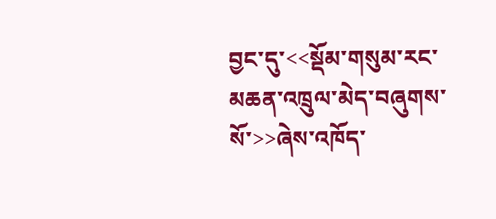བྱང་དུ་<<སྡོམ་གསུམ་རང་མཆན་འཁྲུལ་མེད་བཞུགས་སོ་>>ཞེས་འཁོད་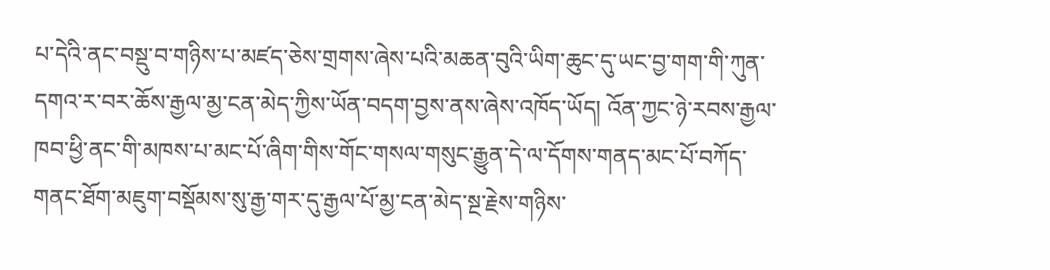པ་དེའི་ནང་བསྡུ་བ་གཉིས་པ་མཛད་ཅེས་གྲགས་ཞེས་པའི་མཆན་བུའི་ཡིག་ཆུང་དུ་ཡང་བྱ་གག་གི་ཀུན་དགའ་ར་བར་ཆོས་རྒྱལ་མྱ་ངན་མེད་ཀྱིས་ཡོན་བདག་བྱས་ནས་ཞེས་འཁོད་ཡོད། འོན་ཀྱང་ཉེ་རབས་རྒྱལ་ཁབ་ཕྱི་ནང་གི་མཁས་པ་མང་པོ་ཞིག་གིས་གོང་གསལ་གསུང་རྒྱུན་དེ་ལ་དོགས་གནད་མང་པོ་བཀོད་གནང་ཐོག་མཇུག་བསྡོམས་སུ་རྒྱ་གར་དུ་རྒྱལ་པོ་མྱ་ངན་མེད་སྔ་རྗེས་གཉིས་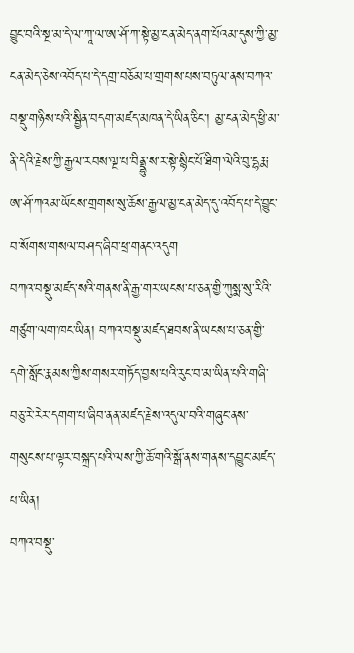བྱུང་བའི་སྔ་མ་དེ་ལ་ཀཱ་ལ་ཨ་ཤོ་ཀ་སྟེ་མྱ་ངན་མེད་ནག་པོའམ་དུས་ཀྱི་མྱ་ངན་མེད་ཅེས་འབོད་པ་དེ་དགྲ་བཅོམ་པ་གྲགས་པས་བཏུལ་ནས་བཀའ་བསྡུ་གཉིས་པའི་སྦྱིན་བདག་མཛད་མཁན་དེ་ཡིན་ཅིང་། མྱ་ངན་མེད་ཕྱི་མ་ནི་དེའི་རྗེས་ཀྱི་རྒྱལ་རབས་ལྔ་པ་བིནྡྷུ་ས་ར་སྟེ་སྙིང་པོ་ཐིག་ལེའི་བུ་དྷརྨ་ཨ་ཤོ་ཀའམ་ཡོངས་གྲགས་སུ་ཆོས་རྒྱལ་མྱ་ངན་མེད་དུ་འབོད་པ་དེ་བྱུང་བ་སོགས་གསལ་བཤད་ཞིབ་ཕྲ་གནང་འདུག
བཀའ་བསྡུ་མཛད་སའི་གནས་ནི་རྒྱ་གར་ཡངས་པ་ཅན་གྱི་ཀུསྨ་སུ་རིའི་གཙུག་ལག་ཁང་ཡིན། བཀའ་བསྡུ་མཛད་ཐབས་ནི་ཡངས་པ་ཅན་གྱི་དགེ་སློང་རྣམས་ཀྱིས་གསར་གཏོད་བྱས་པའི་རུང་བ་མ་ཡིན་པའི་གཞི་བཅུ་རེ་རེར་དགག་པ་ཞིབ་ནན་མཛད་རྗེས་འདུལ་བའི་གཞུང་ནས་གསུངས་པ་ལྟར་བསྐྲད་པའི་ལས་ཀྱི་ཆོ་གའི་སྒོ་ནས་གནས་དབྱུང་མཛད་པ་ཡིན།
བཀའ་བསྡུ་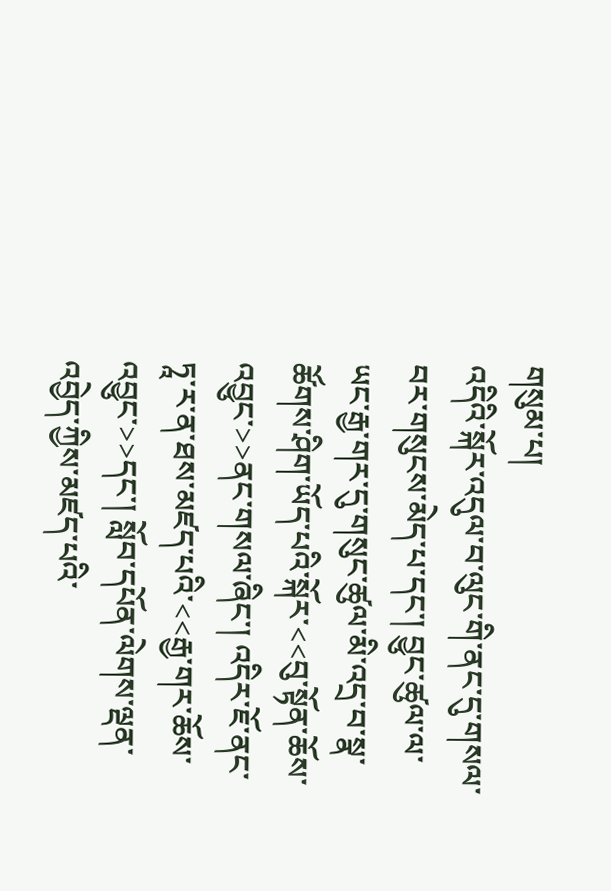གསུམ་པ།
འདིའི་སྐོར་འདུལ་བ་ལུང་གི་ནང་དུ་གསལ་བར་གསུངས་མེད་པ་དང་། བྱུང་ཚུལ་ལ་ཡང་རྒྱ་གར་དུ་གསུང་ཚུལ་མི་འདྲ་བ་སྣ་ཚོགས་ཤིག་ཡོད་པའི་སྐོར་<<བུ་སྟོན་ཆོས་འབྱུང་>>ནང་གསལ་ཞིང་། འདིར་ཇོ་ནང་ཏཱ་ར་ན་ཐས་མཛད་པའི་<<རྒྱ་གར་ཆོས་འབྱུང་>>དང་། སློབ་དཔོན་ལེགས་ལྡན་འབྱེད་ཀྱིས་མཛད་པའི་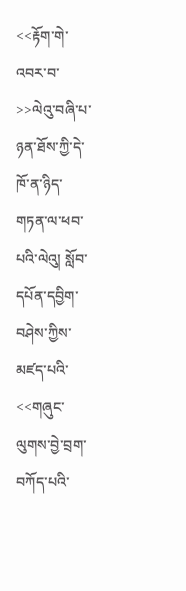<<རྟོག་གེ་འབར་བ་>>ལེའུ་བཞི་པ་ཉན་ཐོས་ཀྱི་དེ་ཁོ་ན་ཉིད་གཏན་ལ་ཕབ་པའི་ལེའུ། སློབ་དཔོན་དབྱིག་བཤེས་ཀྱིས་མཛད་པའི་<<གཞུང་ལུགས་བྱེ་བྲག་བཀོད་པའི་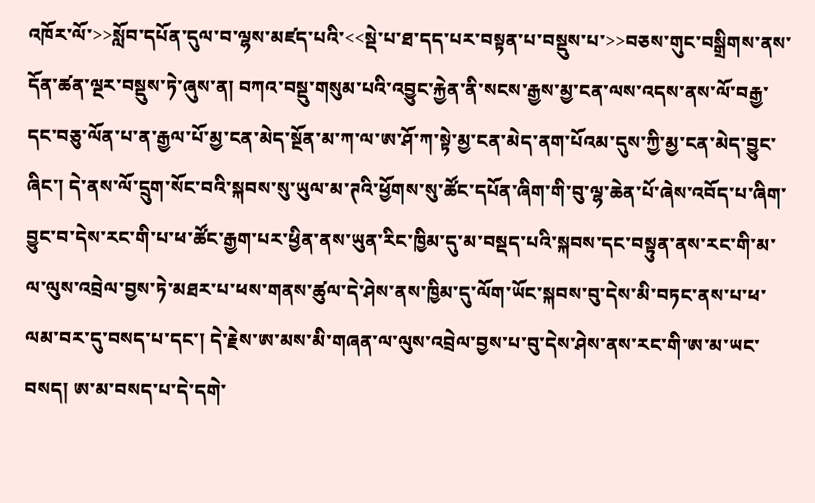འཁོར་ལོ་>>སློབ་དཔོན་དུལ་བ་ལྷས་མཛད་པའི་<<སྡེ་པ་ཐ་དད་པར་བསྟན་པ་བསྡུས་པ་>>བཅས་གུང་བསྒྲིགས་ནས་དོན་ཚན་ལྔར་བསྡུས་ཏེ་ཞུས་ན། བཀའ་བསྡུ་གསུམ་པའི་འབྱུང་རྐྱེན་ནི་སངས་རྒྱས་མྱ་ངན་ལས་འདས་ནས་ལོ་བརྒྱ་དང་བཅུ་ལོན་པ་ན་རྒྱལ་པོ་མྱ་ངན་མེད་སྔོན་མ་ཀ་ལ་ཨ་ཤོ་ཀ་སྟེ་མྱ་ངན་མེད་ནག་པོའམ་དུས་ཀྱི་མྱ་ངན་མེད་བྱུང་ཞིང་། དེ་ནས་ལོ་དྲུག་སོང་བའི་སྐབས་སུ་ཡུལ་མ་ཊའི་ཕྱོགས་སུ་ཚོང་དཔོན་ཞིག་གི་བུ་ལྷ་ཆེན་པོ་ཞེས་འབོད་པ་ཞིག་བྱུང་བ་དེས་རང་གི་པ་ཕ་ཚོང་རྒྱག་པར་ཕྱིན་ནས་ཡུན་རིང་ཁྱིམ་དུ་མ་བསྡད་པའི་སྐབས་དང་བསྟུན་ནས་རང་གི་མ་ལ་ལུས་འབྲེལ་བྱས་ཏེ་མཐར་པ་ཕས་གནས་ཚུལ་དེ་ཤེས་ནས་ཁྱིམ་དུ་ལོག་ཡོང་སྐབས་བུ་དེས་མི་བཏང་ནས་པ་ཕ་ལམ་བར་དུ་བསད་པ་དང་། དེ་རྗེས་ཨ་མས་མི་གཞན་ལ་ལུས་འབྲེལ་བྱས་པ་བུ་དེས་ཤེས་ནས་རང་གི་ཨ་མ་ཡང་བསད། ཨ་མ་བསད་པ་དེ་དགེ་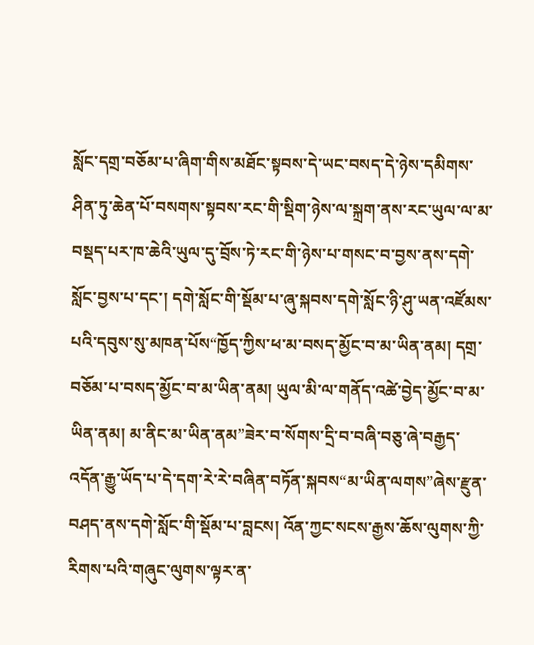སློང་དགྲ་བཅོམ་པ་ཞིག་གིས་མཐོང་སྟབས་དེ་ཡང་བསད་དེ་ཉེས་དམིགས་ཤིན་ཏུ་ཆེན་པོ་བསགས་སྟབས་རང་གི་སྡིག་ཉེས་ལ་སྐྲག་ནས་རང་ཡུལ་ལ་མ་བསྡད་པར་ཁ་ཆེའི་ཡུལ་དུ་བྲོས་ཏེ་རང་གི་ཉེས་པ་གསང་བ་བྱས་ནས་དགེ་སློང་བྱས་པ་དང་། དགེ་སློང་གི་སྡོམ་པ་ཞུ་སྐབས་དགེ་སློང་ཉི་ཤུ་ཡན་འཛོམས་པའི་དབུས་སུ་མཁན་པོས“ཁྱོད་ཀྱིས་ཕ་མ་བསད་མྱོང་བ་མ་ཡིན་ནམ། དགྲ་བཅོམ་པ་བསད་མྱོང་བ་མ་ཡིན་ནམ། ཡུལ་མི་ལ་གནོད་འཚེ་བྱེད་མྱོང་བ་མ་ཡིན་ནམ། མ་ནིང་མ་ཡིན་ནམ”ཟེར་བ་སོགས་དྲི་བ་བཞི་བཅུ་ཞེ་བརྒྱད་འདོན་རྒྱུ་ཡོད་པ་དེ་དག་རེ་རེ་བཞིན་བཏོན་སྐབས“མ་ཡིན་ལགས”ཞེས་རྫུན་བཤད་ནས་དགེ་སློང་གི་སྡོམ་པ་བླངས། འོན་ཀྱང་སངས་རྒྱས་ཆོས་ལུགས་ཀྱི་རིགས་པའི་གཞུང་ལུགས་ལྟར་ན་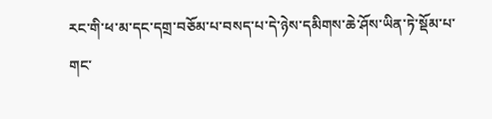རང་གི་ཕ་མ་དང་དགྲ་བཅོམ་པ་བསད་པ་དེ་ཉེས་དམིགས་ཆེ་ཤོས་ཡིན་ཏེ་སྡོམ་པ་གང་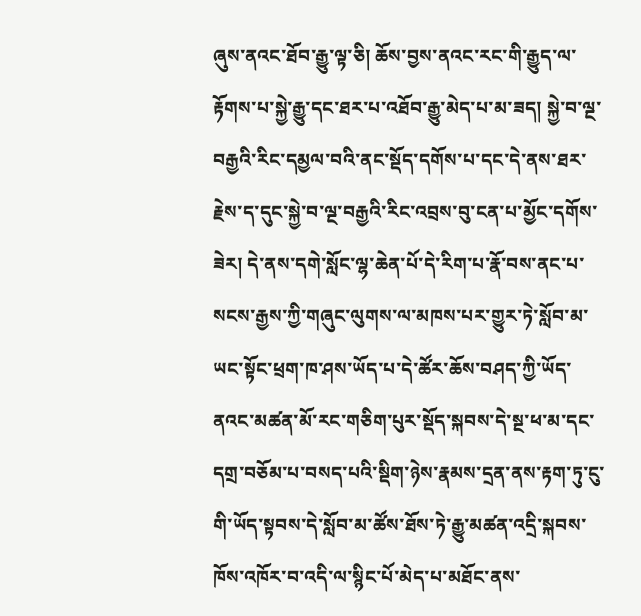ཞུས་ནའང་ཐོབ་རྒྱུ་ལྟ་ཅི། ཆོས་བྱས་ནའང་རང་གི་རྒྱུད་ལ་རྟོགས་པ་སྐྱེ་རྒྱུ་དང་ཐར་པ་འཐོབ་རྒྱུ་མེད་པ་མ་ཟད། སྐྱེ་བ་ལྔ་བརྒྱའི་རིང་དམྱལ་བའི་ནང་སྡོད་དགོས་པ་དང་དེ་ནས་ཐར་རྗེས་ད་དུང་སྐྱེ་བ་ལྔ་བརྒྱའི་རིང་འབྲས་བུ་ངན་པ་མྱོང་དགོས་ཟེར། དེ་ནས་དགེ་སློང་ལྷ་ཆེན་པོ་དེ་རིག་པ་རྣོ་བས་ནང་པ་སངས་རྒྱས་ཀྱི་གཞུང་ལུགས་ལ་མཁས་པར་གྱུར་ཏེ་སློབ་མ་ཡང་སྟོང་ཕྲག་ཁ་ཤས་ཡོད་པ་དེ་ཚོར་ཆོས་བཤད་ཀྱི་ཡོད་ནའང་མཚན་མོ་རང་གཅིག་པུར་སྡོད་སྐབས་དེ་སྔ་ཕ་མ་དང་དགྲ་བཅོམ་པ་བསད་པའི་སྡིག་ཉེས་རྣམས་དྲན་ནས་རྟག་ཏུ་ངུ་གི་ཡོད་སྟབས་དེ་སློབ་མ་ཚོས་ཐོས་ཏེ་རྒྱུ་མཚན་འདྲི་སྐབས་ཁོས་འཁོར་བ་འདི་ལ་སྙིང་པོ་མེད་པ་མཐོང་ནས་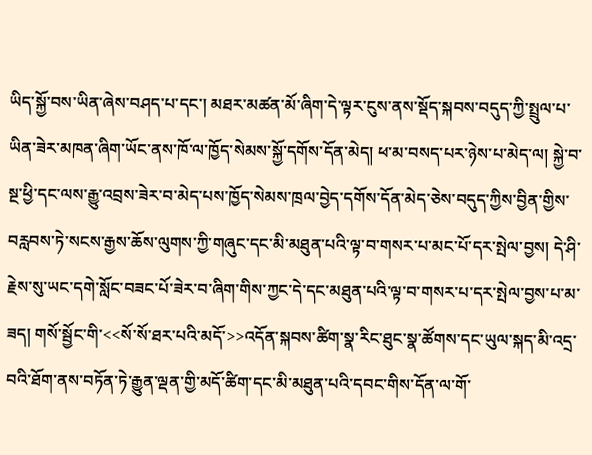ཡིད་སྐྱོ་བས་ཡིན་ཞེས་བཤད་པ་དང་། མཐར་མཚན་མོ་ཞིག་དེ་ལྟར་ངུས་ནས་སྡོད་སྐབས་བདུད་ཀྱི་སྤྲུལ་པ་ཡིན་ཟེར་མཁན་ཞིག་ཡོང་ནས་ཁོ་ལ་ཁྱོད་སེམས་སྐྱོ་དགོས་དོན་མེད། ཕ་མ་བསད་པར་ཉེས་པ་མེད་ལ། སྐྱེ་བ་སྔ་ཕྱི་དང་ལས་རྒྱུ་འབྲས་ཟེར་བ་མེད་པས་ཁྱོད་སེམས་ཁྲལ་བྱེད་དགོས་དོན་མེད་ཅེས་བདུད་ཀྱིས་བྱིན་གྱིས་བརླབས་ཏེ་སངས་རྒྱས་ཆོས་ལུགས་ཀྱི་གཞུང་དང་མི་མཐུན་པའི་ལྟ་བ་གསར་པ་མང་པོ་དར་སྤེལ་བྱས། དེ་ཤི་རྗེས་སུ་ཡང་དགེ་སློང་བཟང་པོ་ཟེར་བ་ཞིག་གིས་ཀྱང་དེ་དང་མཐུན་པའི་ལྟ་བ་གསར་པ་དར་སྤེལ་བྱས་པ་མ་ཟད། གསོ་སྦྱོང་གི་<<སོ་སོ་ཐར་པའི་མདོ་>>འདོན་སྐབས་ཚིག་སྣ་རིང་ཐུང་སྣ་ཚོགས་དང་ཡུལ་སྐད་མི་འདྲ་བའི་ཐོག་ནས་བཏོན་ཏེ་རྒྱུན་ལྡན་གྱི་མདོ་ཚིག་དང་མི་མཐུན་པའི་དབང་གིས་དོན་ལ་གོ་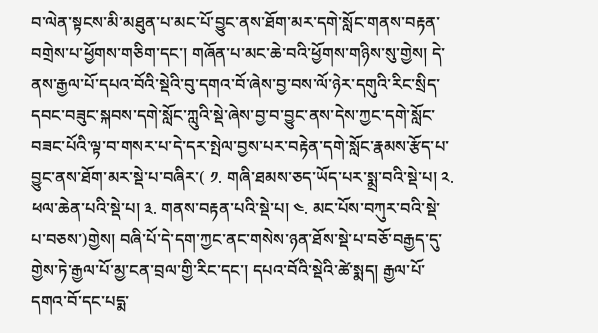བ་ལེན་སྟངས་མི་མཐུན་པ་མང་པོ་བྱུང་ནས་ཐོག་མར་དགེ་སློང་གནས་བརྟན་བགྲེས་པ་ཕྱོགས་གཅིག་དང་། གཞོན་པ་མང་ཆེ་བའི་ཕྱོགས་གཉིས་སུ་གྱེས། དེ་ནས་རྒྱལ་པོ་དཔའ་བོའི་སྡེའི་བུ་དགའ་བོ་ཞེས་བྱ་བས་ལོ་ཉེར་དགུའི་རིང་སྲིད་དབང་བཟུང་སྐབས་དགེ་སློང་ཀླུའི་སྡེ་ཞེས་བྱ་བ་བྱུང་ནས་དེས་ཀྱང་དགེ་སློང་བཟང་པོའི་ལྟ་བ་གསར་པ་དེ་དར་སྤེལ་བྱས་པར་བརྟེན་དགེ་སློང་རྣམས་རྩོད་པ་བྱུང་ནས་ཐོག་མར་སྡེ་པ་བཞིར་( ༡. གཞི་ཐམས་ཅད་ཡོད་པར་སྨྲ་བའི་སྡེ་པ། ༢. ཕལ་ཆེན་པའི་སྡེ་པ། ༣. གནས་བརྟན་པའི་སྡེ་པ། ༤. མང་པོས་བཀུར་བའི་སྡེ་པ་བཅས་)གྱེས། བཞི་པོ་དེ་དག་ཀྱང་ནང་གསེས་ཉན་ཐོས་སྡེ་པ་བཅོ་བརྒྱད་དུ་གྱེས་ཏེ་རྒྱལ་པོ་མྱ་ངན་བྲལ་གྱི་རིང་དང་། དཔའ་བོའི་སྡེའི་ཚེ་སྨད། རྒྱལ་པོ་དགའ་བོ་དང་པདྨ་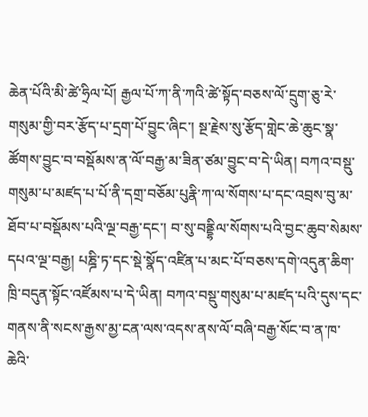ཆེན་པོའི་མི་ཚེ་ཧྲིལ་པོ། རྒྱལ་པོ་ཀ་ནི་ཀའི་ཚེ་སྟོད་བཅས་ལོ་དྲུག་ཅུ་རེ་གསུམ་གྱི་བར་རྩོད་པ་དྲག་པོ་བྱུང་ཞིང་། སྔ་རྗེས་སུ་རྩོད་གླེང་ཆེ་ཆུང་སྣ་ཚོགས་བྱུང་བ་བསྡོམས་ན་ལོ་བརྒྱ་མ་ཟིན་ཙམ་བྱུང་བ་དེ་ཡིན། བཀའ་བསྡུ་གསུམ་པ་མཛད་པ་པོ་ནི་དགྲ་བཅོམ་པུརྣི་ཀ་ལ་སོགས་པ་དང་འབྲས་བུ་མ་ཐོབ་པ་བསྡོམས་པའི་ལྔ་བརྒྱ་དང་། བ་སུ་བནྡྷིལ་སོགས་པའི་བྱང་ཆུབ་སེམས་དཔའ་ལྔ་བརྒྱ། པཎྜི་ཏ་དང་སྡེ་སྣོད་འཛིན་པ་མང་པོ་བཅས་དགེ་འདུན་ཆིག་ཁྲི་བདུན་སྟོང་འཛོམས་པ་དེ་ཡིན། བཀའ་བསྡུ་གསུམ་པ་མཛད་པའི་དུས་དང་གནས་ནི་སངས་རྒྱས་མྱ་ངན་ལས་འདས་ནས་ལོ་བཞི་བརྒྱ་སོང་བ་ན་ཁ་ཆེའི་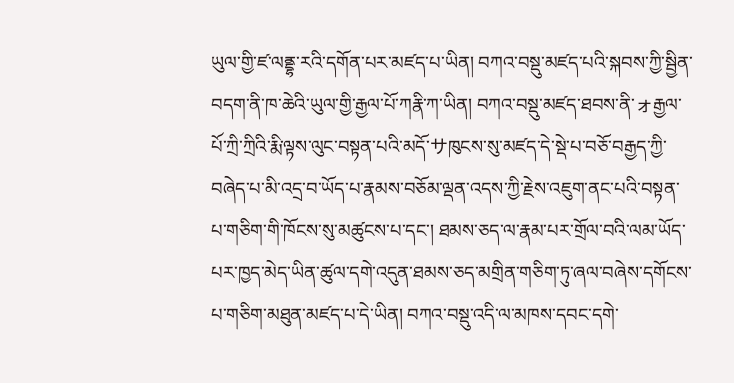ཡུལ་གྱི་ཛ་ལནྡྷ་རའི་དགོན་པར་མཛད་པ་ཡིན། བཀའ་བསྡུ་མཛད་པའི་སྐབས་ཀྱི་སྦྱིན་བདག་ནི་ཁ་ཆེའི་ཡུལ་གྱི་རྒྱལ་པོ་ཀརྣི་ཀ་ཡིན། བཀའ་བསྡུ་མཛད་ཐབས་ནི་ォརྒྱལ་པོ་ཀྲི་ཀྲིའི་རྨི་ལྟས་ལུང་བསྟན་པའི་མདོ་サཁུངས་སུ་མཛད་དེ་སྡེ་པ་བཅོ་བརྒྱད་ཀྱི་བཞེད་པ་མི་འདྲ་བ་ཡོད་པ་རྣམས་བཅོམ་ལྡན་འདས་ཀྱི་རྗེས་འཇུག་ནང་པའི་བསྟན་པ་གཅིག་གི་ཁོངས་སུ་མཚུངས་པ་དང་། ཐམས་ཅད་ལ་རྣམ་པར་གྲོལ་བའི་ལམ་ཡོད་པར་ཁྱད་མེད་ཡིན་ཚུལ་དགེ་འདུན་ཐམས་ཅད་མགྲིན་གཅིག་ཏུ་ཞལ་བཞེས་དགོངས་པ་གཅིག་མཐུན་མཛད་པ་དེ་ཡིན། བཀའ་བསྡུ་འདི་ལ་མཁས་དབང་དགེ་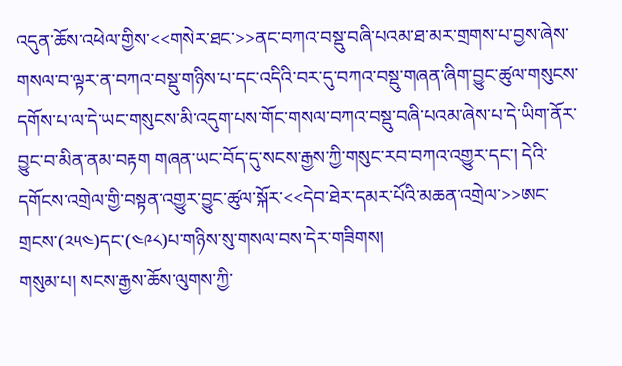འདུན་ཆོས་འཕེལ་གྱིས་<<གསེར་ཐང་>>ནང་བཀའ་བསྡུ་བཞི་པའམ་ཐ་མར་གྲགས་པ་བྱས་ཞེས་གསལ་བ་ལྟར་ན་བཀའ་བསྡུ་གཉིས་པ་དང་འདིའི་བར་དུ་བཀའ་བསྡུ་གཞན་ཞིག་བྱུང་ཚུལ་གསུངས་དགོས་པ་ལ་དེ་ཡང་གསུངས་མི་འདུག་པས་གོང་གསལ་བཀའ་བསྡུ་བཞི་པའམ་ཞེས་པ་དེ་ཡིག་ནོར་བྱུང་བ་མིན་ནམ་བརྟག གཞན་ཡང་བོད་དུ་སངས་རྒྱས་ཀྱི་གསུང་རབ་བཀའ་འགྱུར་དང་། དེའི་དགོངས་འགྲེལ་གྱི་བསྟན་འགྱུར་བྱུང་ཚུལ་སྐོར་<<དེབ་ཐེར་དམར་པོའི་མཆན་འགྲེལ་>>ཨང་གྲངས་(༢༥༤)དང་(༤༩༨)པ་གཉིས་སུ་གསལ་བས་དེར་གཟིགས།
གསུམ་པ། སངས་རྒྱས་ཆོས་ལུགས་ཀྱི་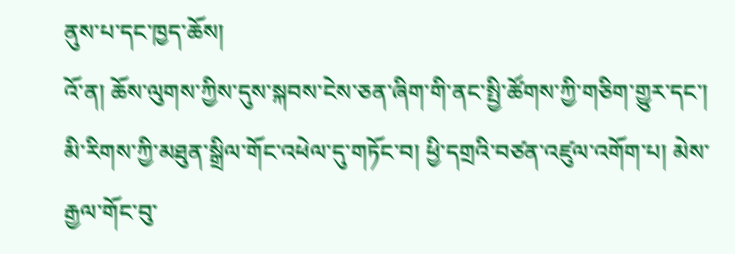ནུས་པ་དང་ཁྱད་ཆོས།
འོ་ན། ཆོས་ལུགས་ཀྱིས་དུས་སྐབས་ངེས་ཅན་ཞིག་གི་ནང་སྤྱི་ཚོགས་ཀྱི་གཅིག་གྱུར་དང་། མི་རིགས་ཀྱི་མཐུན་སྒྲིལ་གོང་འཕེལ་དུ་གཏོང་བ། ཕྱི་དགྲའི་བཙན་འཛུལ་འགོག་པ། མེས་རྒྱལ་གོང་བུ་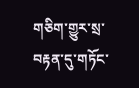གཅིག་གྱུར་སྲ་བརྟན་དུ་གཏོང་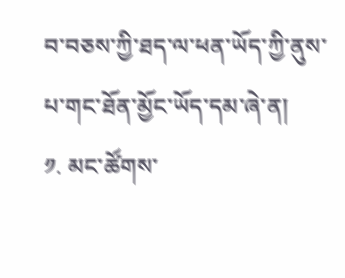བ་བཅས་ཀྱི་ཐད་ལ་ཕན་ཡོད་ཀྱི་ནུས་པ་གང་ཐོན་མྱོང་ཡོད་དམ་ཞེ་ན།
༡. མང་ཚོགས་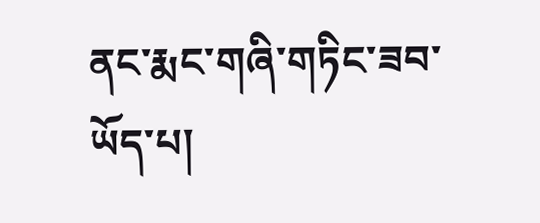ནང་རྨང་གཞི་གཏིང་ཟབ་ཡོད་པ།